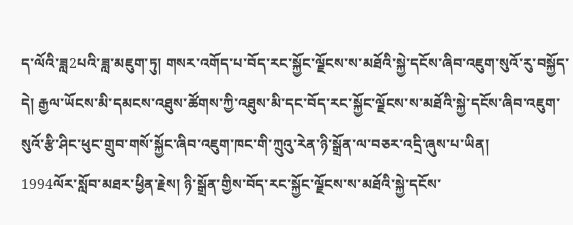ད་ལོའི་ཟླ2པའི་ཟླ་མཇུག་ཏུ། གསར་འགོད་པ་བོད་རང་སྐྱོང་ལྗོངས་ས་མཐོའི་སྐྱེ་དངོས་ཞིབ་འཇུག་སུའོ་རུ་བསྐྱོད་དེ། རྒྱལ་ཡོངས་མི་དམངས་འཐུས་ཚོགས་ཀྱི་འཐུས་མི་དང་བོད་རང་སྐྱོང་ལྗོངས་ས་མཐོའི་སྐྱེ་དངོས་ཞིབ་འཇུག་སུའོ་རྩི་ཤིང་ཕུང་གྲུབ་གསོ་སྐྱོང་ཞིབ་འཇུག་ཁང་གི་ཀྲུའུ་རེན་ཉི་སྒྲོན་ལ་བཅར་འདྲི་ཞུས་པ་ཡིན།
1994ལོར་སློབ་མཐར་ཕྱིན་རྗེས། ཉི་སྒྲོན་གྱིས་བོད་རང་སྐྱོང་ལྗོངས་ས་མཐོའི་སྐྱེ་དངོས་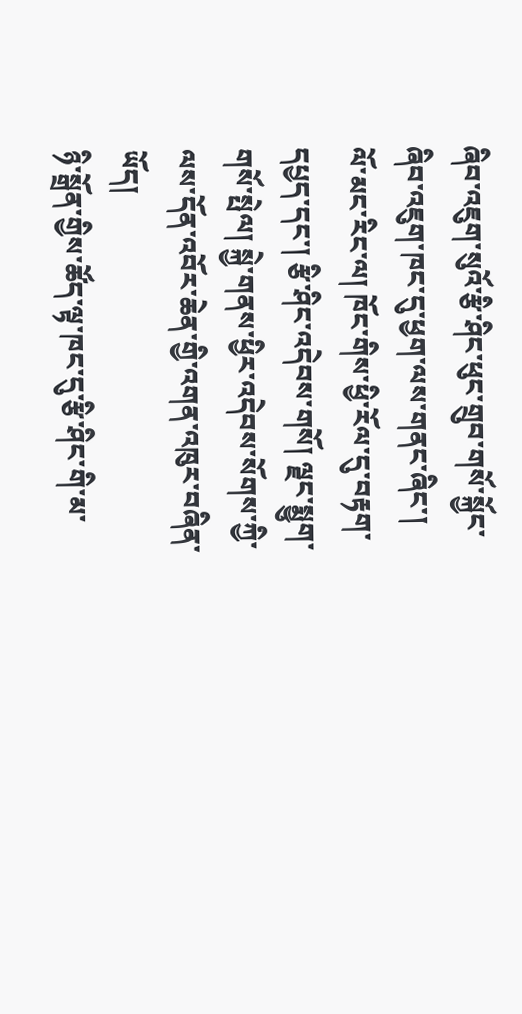ཞིབ་འཇུག་སུའོ་རྩི་ཤིང་ཕུང་གྲུབ་གསོ་སྐྱོང་ཞིབ་འཇུག་ཁང་དུ་ཕྱག་ལས་གནང་ཞིང་། ལོ་མང་རིང་ལ། ཁོང་གིས་ཕྱི་རོལ་དུ་བརྟག་དཔྱད་དང་། རྩི་ཤིང་འདེབས་གསོ། ལྗང་སྨྱུག་གསོ་སྤེལ། སྐྱེ་གནས་ཕྱིར་འདེབས་སོགས་ཀྱི་ལས་དོན་འབོར་ཆེན་གྱི་འགན་འཁུར་བཞིན་ཡོད།
ཉི་སྒྲོན་གྱིས་ཚོད་ལྟ་ཁང་དུ་རྩི་ཤིང་གི་མ་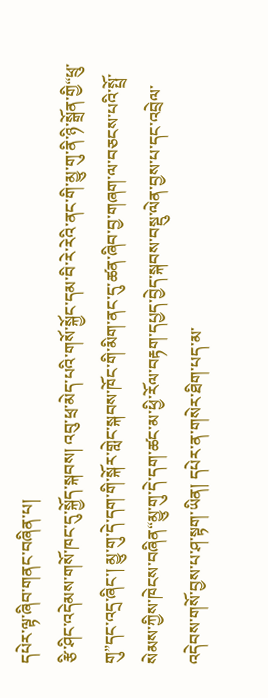དཔེར་ལྟ་ཞིབ་གནང་བཞིན་པ།
རྩི་ཤིང་འདེམས་གསོ་ཁང་དུ་སྐྱོད་སྐབས། འབུ་ཕྲ་མེད་པའི་གསོ་སྐྱོང་དམ་བི་རེ་རེའི་ནང་གི་མྱུ་གུ་ནི་ཉི་སྒྲོན་གྱི“ཕྲུ་གུ”དང་འདྲ་ཞིང་། མྱུ་གུ་དེ་དག་གི་སྐོར་གླེང་སྐབས་ཁོང་གི་མིག་ནང་དུ་ཚན་ཞིབ་བྱ་གཞག་ལ་བཅངས་པའི་སྤྲོ་སེམས་ཀྱིས་ཁེངས་བཞིན“མྱུ་གུ་དེ་དག་ཚང་མ་ཕྱི་རོལ་བརྟག་དཔྱད་བྱེད་སྐབས་བསྡུ་ལེན་བྱས་པ་དང་འབྲེལ་འདེབས་གསོ་བྱས་པ་ཤ་སྟག་ཡིན། དཔེར་ན་གསེར་ཐིག་པད་མ་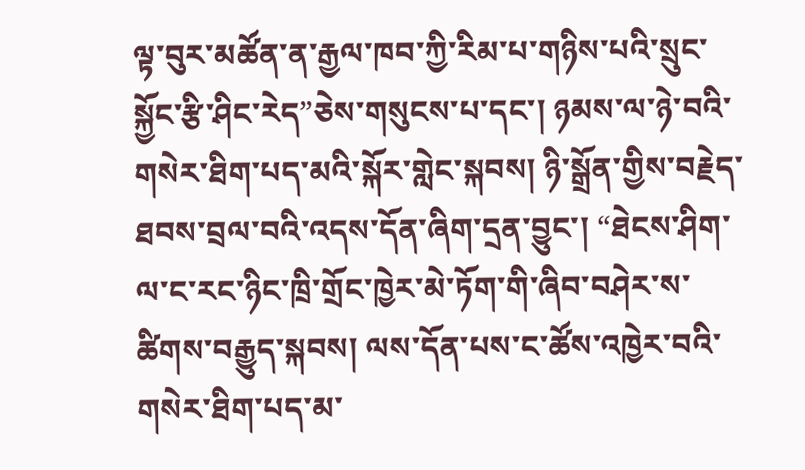ལྟ་བུར་མཚོན་ན་རྒྱལ་ཁབ་ཀྱི་རིམ་པ་གཉིས་པའི་སྲུང་སྐྱོང་རྩི་ཤིང་རེད”ཅེས་གསུངས་པ་དང་། ཉམས་ལ་ཉེ་བའི་གསེར་ཐིག་པད་མའི་སྐོར་གླེང་སྐབས། ཉི་སྒྲོན་གྱིས་བརྗེད་ཐབས་བྲལ་བའི་འདས་དོན་ཞིག་དྲན་བྱུང་། “ཐེངས་ཤིག་ལ་ང་རང་ཉིང་ཁྲི་གྲོང་ཁྱེར་མེ་ཏོག་གི་ཞིབ་བཤེར་ས་ཚིགས་བརྒྱུད་སྐབས། ལས་དོན་པས་ང་ཚོས་འཁྱེར་བའི་གསེར་ཐིག་པད་མ་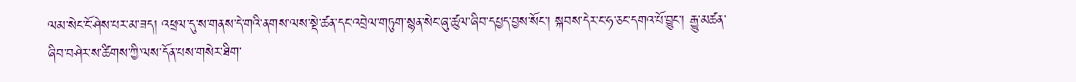ལམ་སེང་ངོ་ཤེས་པར་མ་ཟད། འཕྲལ་དུ་ས་གནས་དེ་གའི་ནགས་ལས་སྡེ་ཚན་དང་འབྲེལ་གཏུག་སྙན་སེང་ཞུ་ཚུལ་ཞིབ་དཔྱད་བྱས་སོང་། སྐབས་དེར་ང་ཧ་ཅང་དགའ་པོ་བྱུང་། རྒྱུ་མཚན་ཞིབ་བཤེར་ས་ཚིགས་ཀྱི་ལས་དོན་པས་གསེར་ཐིག་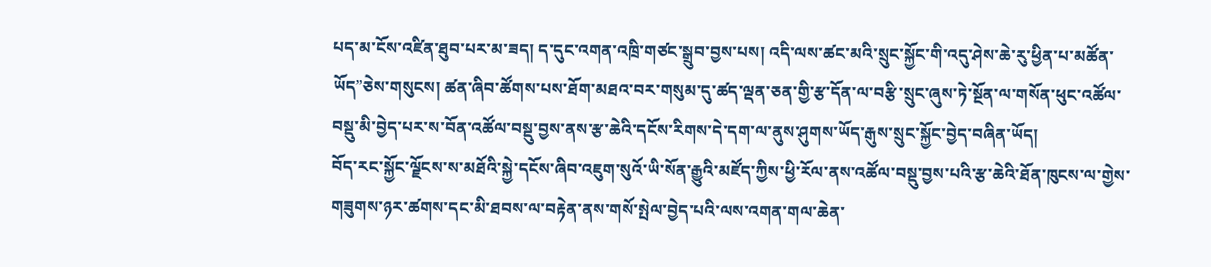པད་མ་ངོས་འཛིན་ཐུབ་པར་མ་ཟད། ད་དུང་འགན་འཁྲི་གཙང་སྒྲུབ་བྱས་པས། འདི་ལས་ཚང་མའི་སྲུང་སྐྱོང་གི་འདུ་ཤེས་ཆེ་རུ་ཕྱིན་པ་མཚོན་ཡོད”ཅེས་གསུངས། ཚན་ཞིབ་ཚོགས་པས་ཐོག་མཐའ་བར་གསུམ་དུ་ཚད་ལྡན་ཅན་གྱི་རྩ་དོན་ལ་བརྩི་སྲུང་ཞུས་ཏེ་སྔོན་ལ་གསོན་ཕུང་འཚོལ་བསྡུ་མི་བྱེད་པར་ས་བོན་འཚོལ་བསྡུ་བྱས་ནས་རྩ་ཆེའི་དངོས་རིགས་དེ་དག་ལ་ནུས་ཤུགས་ཡོད་རྒུས་སྲུང་སྐྱོང་བྱེད་བཞིན་ཡོད།
བོད་རང་སྐྱོང་ལྗོངས་ས་མཐོའི་སྐྱེ་དངོས་ཞིབ་འཇུག་སུའོ་ཡི་སོན་རྒྱུའི་མཛོད་ཀྱིས་ཕྱི་རོལ་ནས་འཚོལ་བསྡུ་བྱས་པའི་རྩ་ཆེའི་ཐོན་ཁུངས་ལ་གྱེས་གཟུགས་ཉར་ཚགས་དང་མི་ཐབས་ལ་བརྟེན་ནས་གསོ་སྤེལ་བྱེད་པའི་ལས་འགན་གལ་ཆེན་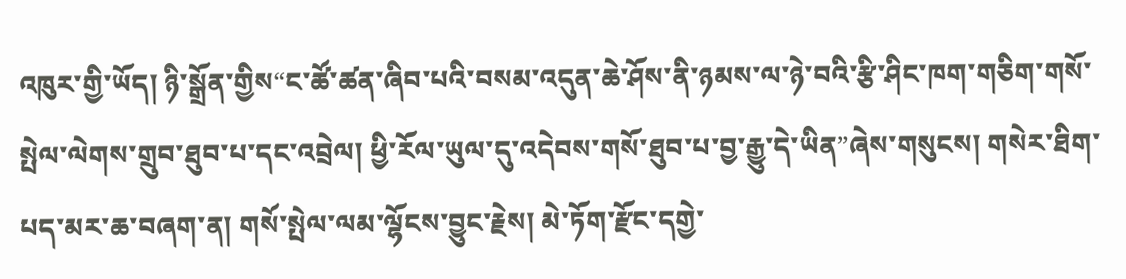འཁུར་གྱི་ཡོད། ཉི་སྒྲོན་གྱིས“ང་ཚོ་ཚན་ཞིབ་པའི་བསམ་འདུན་ཆེ་ཤོས་ནི་ཉམས་ལ་ཉེ་བའི་རྩི་ཤིང་ཁག་གཅིག་གསོ་སྤེལ་ལེགས་གྲུབ་ཐུབ་པ་དང་འབྲེལ། ཕྱི་རོལ་ཡུལ་དུ་འདེབས་གསོ་ཐུབ་པ་བྱ་རྒྱུ་དེ་ཡིན”ཞེས་གསུངས། གསེར་ཐིག་པད་མར་ཆ་བཞག་ན། གསོ་སྤེལ་ལམ་ལྷོངས་བྱུང་རྗེས། མེ་ཏོག་རྫོང་དགྱེ་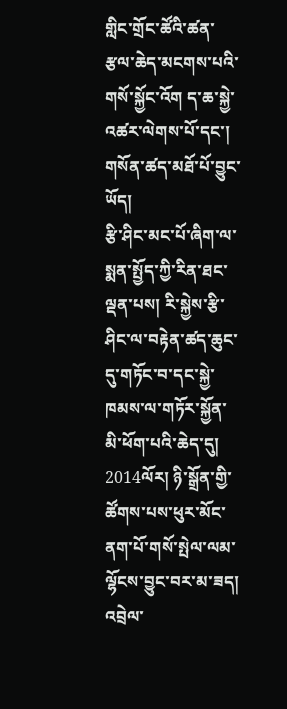གླིང་གྲོང་ཚོའི་ཚན་རྩལ་ཆེད་མངགས་པའི་གསོ་སྐྱོང་འོག ད་ཆ་སྐྱེ་འཚར་ལེགས་པོ་དང་། གསོན་ཚད་མཐོ་པོ་བྱུང་ཡོད།
རྩི་ཤིང་མང་པོ་ཞིག་ལ་སྨན་སྤྱོད་ཀྱི་རིན་ཐང་ལྡན་པས། རི་སྐྱེས་རྩི་ཤིང་ལ་བརྟེན་ཚད་ཆུང་དུ་གཏོང་བ་དང་སྐྱེ་ཁམས་ལ་གཏོར་སྐྱོན་མི་ཕོག་པའི་ཆེད་དུ། 2014ལོར། ཉི་སྒྲོན་གྱི་ཚོགས་པས་ཕུར་མོང་ནག་པོ་གསོ་སྤེལ་ལམ་ལྷོངས་བྱུང་བར་མ་ཟད། འབྲེལ་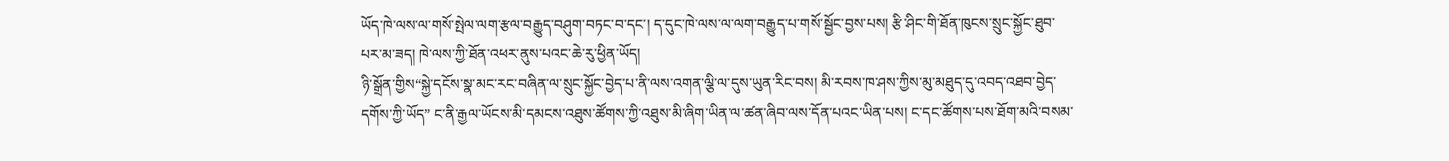ཡོད་ཁེ་ལས་ལ་གསོ་སྤེལ་ལག་རྩལ་བརྒྱུད་བཤུག་བཏང་བ་དང་། ད་དུང་ཁེ་ལས་ལ་ལག་བརྒྱུད་པ་གསོ་སྦྱོང་བྱས་པས། རྩི་ཤིང་གི་ཐོན་ཁུངས་སྲུང་སྐྱོང་ཐུབ་པར་མ་ཟད། ཁེ་ལས་ཀྱི་ཐོན་འཕར་ནུས་པའང་ཆེ་རུ་ཕྱིན་ཡོད།
ཉི་སྒྲོན་གྱིས“སྐྱེ་དངོས་སྣ་མང་རང་བཞིན་ལ་སྲུང་སྐྱོང་བྱེད་པ་ནི་ལས་འགན་ལྕི་ལ་དུས་ཡུན་རིང་བས། མི་རབས་ཁ་ཤས་ཀྱིས་མུ་མཐུད་དུ་འབད་འཐབ་བྱེད་དགོས་ཀྱི་ཡོད” ང་ནི་རྒྱལ་ཡོངས་མི་དམངས་འཐུས་ཚོགས་ཀྱི་འཐུས་མི་ཞིག་ཡིན་ལ་ཚན་ཞིབ་ལས་དོན་པའང་ཡིན་པས། ང་དང་ཚོགས་པས་ཐོག་མའི་བསམ་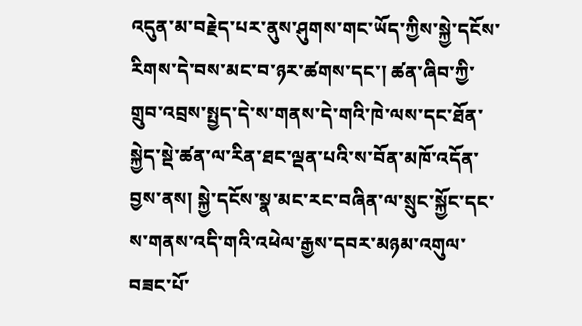འདུན་མ་བརྗེད་པར་ནུས་ཤུགས་གང་ཡོད་ཀྱིས་སྐྱེ་དངོས་རིགས་དེ་བས་མང་བ་ཉར་ཚགས་དང་། ཚན་ཞིབ་ཀྱི་གྲུབ་འབྲས་སྤྱད་དེ་ས་གནས་དེ་གའི་ཁེ་ལས་དང་ཐོན་སྐྱེད་སྡེ་ཚན་ལ་རིན་ཐང་ལྡན་པའི་ས་བོན་མཁོ་འདོན་བྱས་ནས། སྐྱེ་དངོས་སྣ་མང་རང་བཞིན་ལ་སྲུང་སྐྱོང་དང་ས་གནས་འདི་གའི་འཕེལ་རྒྱས་དབར་མཉམ་འགུལ་བཟང་པོ་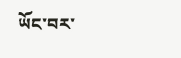ཡོང་བར་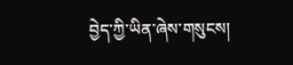བྱེད་ཀྱི་ཡིན་ཞེས་གསུངས།